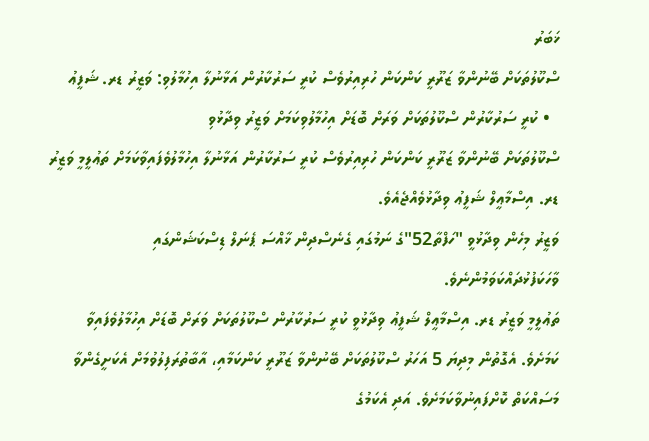ޚަބަރު
ސްކޫލުތަކަށް ބޭނުންވާ ޒަރޫރީ ކަންކަން ހުރިއިރުވެސް ކުރީ ސަރުކާރުން އަޅާނުލާ އިހުމާލުވި: ވަޒީރު ޑރ. ޝަފީޢު
  • ކުރީ ސަރުކާރުން ސްކޫލުތަކަށް ވަރަށް ބޮޑަށް އިހުމާލުވިކަމަށް ވަޒީރު ވިދާޅުވި
ސްކޫލުތަކަށް ބޭނުންވާ ޒަރޫރީ ކަންކަން ހުރިއިރުވެސް ކުރީ ސަރުކާރުން އަޅާނުލާ އިހުމާލުވެފައިވާކަމަށް ތަޢުލީމީ ވަޒީރު ޑރ. އިސްމާޢީލް ޝަފީޢު ވިދާޅުވެއްޖެއެވެ.
ވަޒީރު މިހެން ވިދާޅުވީ "ހަފްތާ52"ގެ ނަމުގައި ގެނެސްދިން ޚާއްސަ ޕެނަލް ޑިސްކަޝަންގައި ވާހަކަފުޅުދައްކަވަމުންނެވެ.
ތަޢުލީމީ ވަޒީރު ޑރ. އިސްމާޢީލް ޝަފީޢު ވިދާޅުވީ ކުރީ ސަރުކާރުން ސްކޫލުތަކަށް ވަރަށް ބޮޑަށް އިހުމާލުވެފައިވާ ކަމަށެވެ. އެގޮތުން މިދިޔަ 5 އަހަރު ސްކޫލުތަކަށް ބޭނުންވާ ޒަރޫރީ ކަންކަމާއި، އާބާތުރަފިލުވުމަށް އެކަށީގެންވާ މަސައްކަތް ކޮށްފައިނުވާކަމަށެވެ. އަދި އެކަމުގެ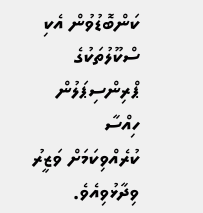ކަންބޮޑުވުން އެކި ސްކޫލުތަކުގެ ޕްރިންސިޕަލުން ހިއްސާ ކުރެއްވިކަމަށް ވަޒީރު ވިދާޅުވިއެވެ.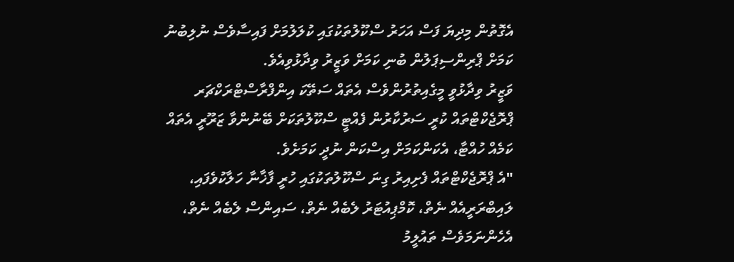އެގޮތުން މިދިޔަ ފަސް އަހަރު ސްކޫލުތަކުގައި ކުލަލުމަށް ފައިސާވެސް ނުލިބުނު ކަމަށް ޕްރިންސިޕަލުން ބުނި ކަމަށް ވަޒީރު ވިދާޅުވިއެވެ.
ވަޒީރު ވިދާޅުވީ މީގެއިތުރުންވެސް އެތައް ސަތޭކަ އިންފްރާސްޓްރަކްޗަރ ޕްރޮޖެކްޓްތައް ކުރީ ސަރުކާރުން ފެއްޓީ ސްކޫލުތަކަށް ބޭނުންވާ ޒަރޫރީ އެތައް ކަމެއް ހުއްޓާ، އެކަންކަމަށް އިސްކަން ނުދީ ކަމަށެވެ.
"އެ ޕްރޮޖެކްޓްތައް ފެށިއިރު ގިނަ ސްކޫލުތަކުގައި ހުރީ ފާޚާނާ ހަލާކުވެފައި، ލައިބްރަރީއެއް ނެތް، ކޮމްޕިއުޓަރު ލެބެއް ނެތް، ސައިންސް ލެބެއް ނެތް، އެހެންނަމަވެސް ތައުލީމު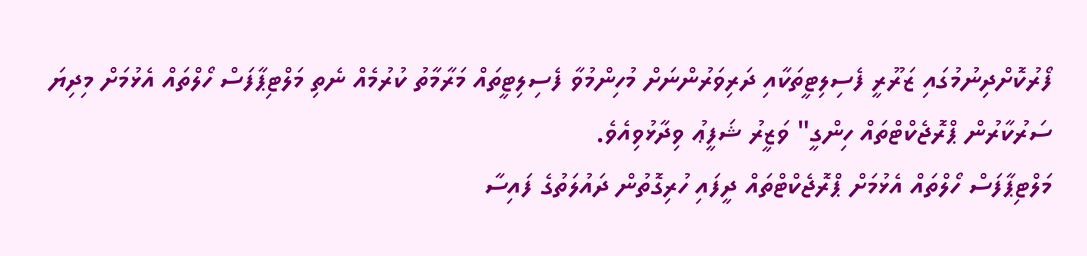ފޯރުކޮށްދިނުމުގައި ޒަރޫރީ ފެސިލިޓީތަކާއި ދަރިވަރުންނަށް މުހިންމުވާ ފެސިލިޓީތައް މަރާމާތު ކުރުމެއް ނެތި މަލްޓިޕާފަސް ހޯލްތައް އެޅުމަށް މިދިޔަ ސަރުކާރުން ޕްރޮޖެކްޓްތައް ހިންގީ" ވަޒީރު ޝަފީޢު ވިދާޅުވިއެވެ.
މަލްޓިޕާފަސް ހޯލްތައް އެޅުމަށް ޕްރޮޖެކްޓްތައް ދީފައި ހުރިގޮތުން ދައުލަތުގެ ފައިސާ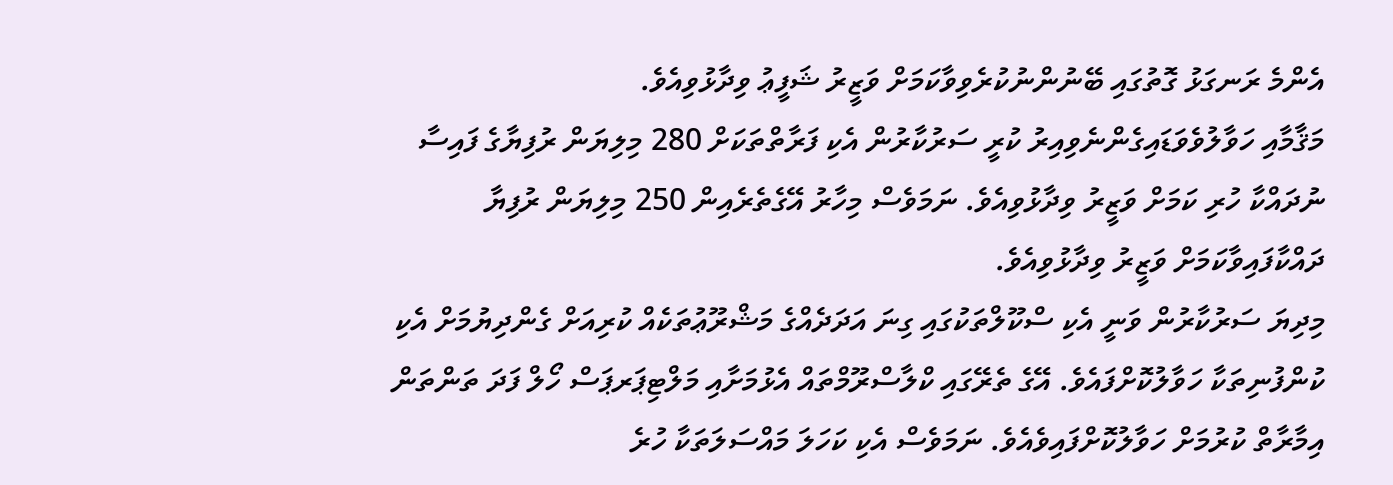އެންމެ ރަނގަޅު ގޮތުގައި ބޭނުންނުކުރެވިވާކަމަށް ވަޒީރު ޝަފީޢު ވިދާޅުވިއެވެ.
މަޤާމާއި ހަވާލުވެވަޑައިގެންނެވިއިރު ކުރީ ސަރުކާރުން އެކި ފަރާތްތަކަށް 280 މިލިޔަން ރުފިޔާގެ ފައިސާ ނުދައްކާ ހުރި ކަމަށް ވަޒީރު ވިދާޅުވިއެވެ. ނަމަވެސް މިހާރު އޭގެތެރެއިން 250 މިލިޔަން ރުފިޔާ ދައްކާފައިވާކަމަށް ވަޒީރު ވިދާޅުވިއެވެ.
މިދިޔަ ސަރުކާރުން ވަނީ އެކި ސްކޫލްތަކުގައި ގިނަ އަދަދެއްގެ މަޝްރޫޢުތަކެއް ކުރިއަށް ގެންދިޔުމަށް އެކި ކުންފުނިތަކާ ހަވާލުކޮށްފައެވެ. އޭގެ ތެރޭގައި ކްލާސްރޫމްތައް އެޅުމަށާއި މަލްޓިޕަރޕަސް ހޯލް ފަދަ ތަންތަން އިމާރާތް ކުރުމަށް ހަވާލުކޮށްފައިވެއެވެ. ނަމަވެސް އެކި ކަހަލަ މައްސަލަތަކާ ހުރެ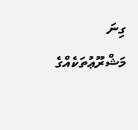ގިނަ މަޝްރޫޢުތަކެއްގެ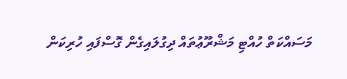މަސައްކަތް ހުއްޓި މަޝްރޫޢުތައް ދިގުލައިގެން ގޮސްފައި ހުރިކަން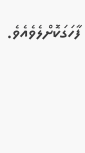ފާހަގަކޮށްލެވެއެވެ.